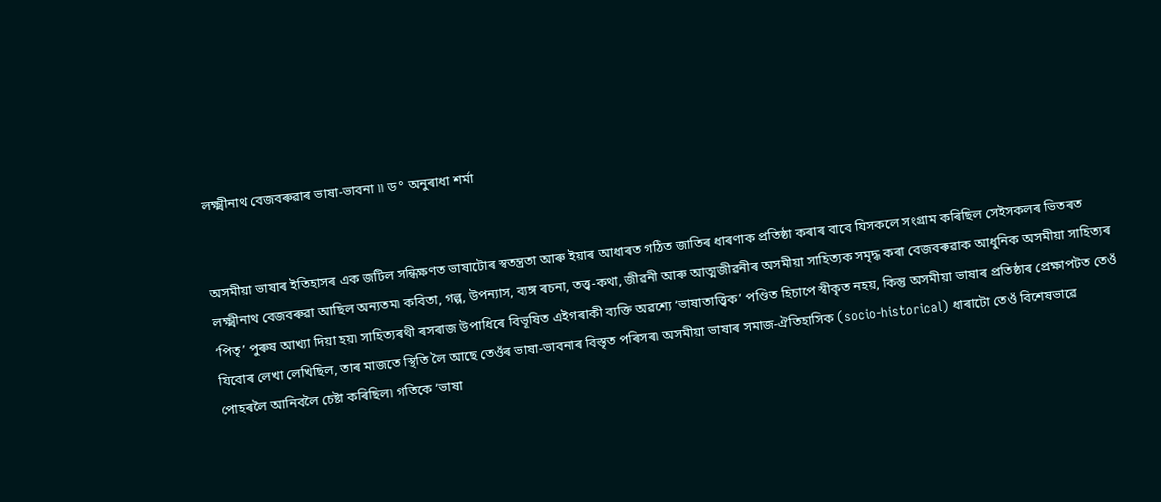লক্ষ্মীনাথ বেজবৰুৱাৰ ভাষা-ভাবনা ৷৷ ড° অনুৰাধা শৰ্মা


অসমীয়া ভাষাৰ ইতিহাসৰ এক জটিল সন্ধিক্ষণত ভাষাটোৰ স্বতন্ত্ৰতা আৰু ইয়াৰ আধাৰত গঠিত জাতিৰ ধাৰণাক প্ৰতিষ্ঠা কৰাৰ বাবে যিসকলে সংগ্ৰাম কৰিছিল সেইসকলৰ ভিতৰত লক্ষ্মীনাথ বেজবৰুৱা আছিল অন্যতম৷ কবিতা, গল্প, উপন্যাস, ব্যঙ্গ ৰচনা, তত্ত্ব-কথা, জীৱনী আৰু আত্মজীৱনীৰ অসমীয়া সাহিত্যক সমৃদ্ধ কৰা বেজবৰুৱাক আধুনিক অসমীয়া সাহিত্যৰ ‘পিতৃ’ পুৰুষ আখ্যা দিয়া হয়৷ সাহিত্যৰথী ৰসৰাজ উপাধিৰে বিভূষিত এইগৰাকী ব্যক্তি অৱশ্যে ‘ভাষাতাত্ত্বিক’ পণ্ডিত হিচাপে স্বীকৃত নহয়, কিন্তু অসমীয়া ভাষাৰ প্ৰতিষ্ঠাৰ প্ৰেক্ষাপটত তেওঁ যিবোৰ লেখা লেখিছিল, তাৰ মাজতে স্থিতি লৈ আছে তেওঁৰ ভাষা-ভাবনাৰ বিস্তৃত পৰিসৰ৷ অসমীয়া ভাষাৰ সমাজ-ঐতিহাসিক (socio-historical) ধাৰাটো তেওঁ বিশেষভাৱে পোহৰলৈ আনিবলৈ চেষ্টা কৰিছিল৷ গতিকে ‘ভাষা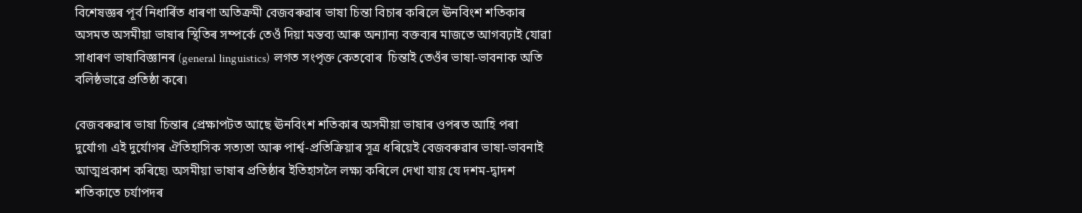বিশেষজ্ঞৰ পূৰ্ব নিধাৰ্ৰিত ধাৰণা অতিক্ৰমী বেজবৰুৱাৰ ভাষা চিন্তা বিচাৰ কৰিলে ঊনবিংশ শতিকাৰ অসমত অসমীয়া ভাষাৰ স্থিতিৰ সম্পৰ্কে তেওঁ দিয়া মন্তব্য আৰু অন্যান্য বক্তব্যৰ মাজতে আগবঢ়াই যোৱা সাধাৰণ ভাষাবিজ্ঞানৰ (general linguistics) লগত সংপৃক্ত কেতবোৰ  চিন্তাই তেওঁৰ ভাষা-ভাবনাক অতি বলিষ্ঠভাৱে প্ৰতিষ্ঠা কৰে৷

বেজবৰুৱাৰ ভাষা চিন্তাৰ প্ৰেক্ষাপটত আছে ঊনবিংশ শতিকাৰ অসমীয়া ভাষাৰ ওপৰত আহি পৰা দুৰ্যোগ৷ এই দুৰ্যোগৰ ঐতিহাসিক সত্যতা আৰু পাৰ্শ্ব-প্ৰতিক্ৰিয়াৰ সূত্ৰ ধৰিয়েই বেজবৰুৱাৰ ভাষা-ভাবনাই আত্মপ্ৰকাশ কৰিছে৷ অসমীয়া ভাষাৰ প্ৰতিষ্ঠাৰ ইতিহাসলৈ লক্ষ্য কৰিলে দেখা যায় যে দশম-দ্বাদশ শতিকাতে চৰ্যাপদৰ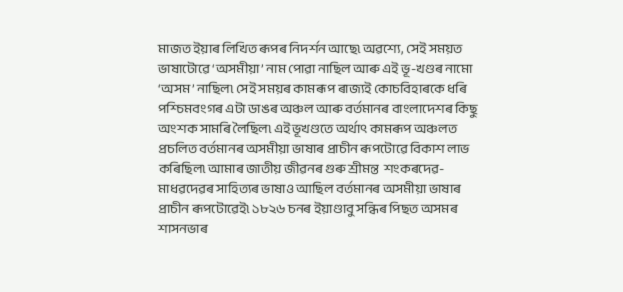মাজত ইয়াৰ লিখিত ৰূপৰ নিদৰ্শন আছে৷ অৱশ্যে, সেই সময়ত ভাষাটোৱে ‘অসমীয়া’ নাম পোৱা নাছিল আৰু এই ভূ-খণ্ডৰ নামো ‘অসম’ নাছিল৷ সেই সময়ৰ কামৰূপ ৰাজ্যই কোচবিহাৰকে ধৰি পশ্চিমবংগৰ এটা ডাঙৰ অঞ্চল আৰু বৰ্তমানৰ বাংলাদেশৰ কিছু অংশক সামৰি লৈছিল৷ এই ভূখণ্ডতে অৰ্থাৎ কামৰূপ অঞ্চলত প্ৰচলিত বৰ্তমানৰ অসমীয়া ভাষাৰ প্ৰাচীন ৰূপটোৱে বিকাশ লাভ কৰিছিল৷ আমাৰ জাতীয় জীৱনৰ গুৰু শ্ৰীমন্ত  শংকৰদেৱ-মাধৱদেৱৰ সাহিত্যৰ ভাষাও আছিল বৰ্তমানৰ অসমীয়া ভাষাৰ প্ৰাচীন ৰূপটোৱেই৷ ১৮২৬ চনৰ ইয়াণ্ডাবু সন্ধিৰ পিছত অসমৰ শাসনভাৰ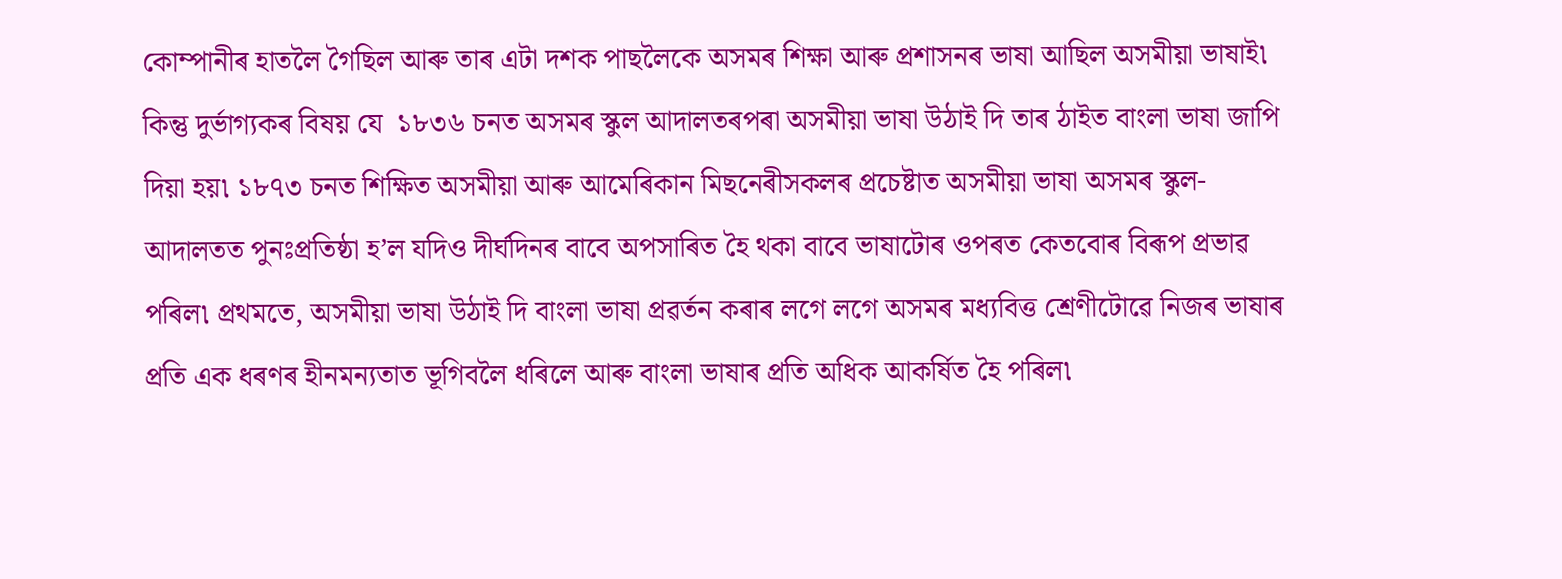কোম্পানীৰ হাতলৈ গৈছিল আৰু তাৰ এটা দশক পাছলৈকে অসমৰ শিক্ষা আৰু প্ৰশাসনৰ ভাষা আছিল অসমীয়া ভাষাই৷ কিন্তু দুৰ্ভাগ্যকৰ বিষয় যে  ১৮৩৬ চনত অসমৰ স্কুল আদালতৰপৰা অসমীয়া ভাষা উঠাই দি তাৰ ঠাইত বাংলা ভাষা জাপি দিয়া হয়৷ ১৮৭৩ চনত শিক্ষিত অসমীয়া আৰু আমেৰিকান মিছনেৰীসকলৰ প্ৰচেষ্টাত অসমীয়া ভাষা অসমৰ স্কুল-আদালতত পুনঃপ্ৰতিষ্ঠা হ’ল যদিও দীৰ্ঘদিনৰ বাবে অপসাৰিত হৈ থকা বাবে ভাষাটোৰ ওপৰত কেতবোৰ বিৰূপ প্ৰভাৱ পৰিল৷ প্ৰথমতে, অসমীয়া ভাষা উঠাই দি বাংলা ভাষা প্ৰৱৰ্তন কৰাৰ লগে লগে অসমৰ মধ্যবিত্ত শ্ৰেণীটোৱে নিজৰ ভাষাৰ প্ৰতি এক ধৰণৰ হীনমন্যতাত ভূগিবলৈ ধৰিলে আৰু বাংলা ভাষাৰ প্ৰতি অধিক আকৰ্ষিত হৈ পৰিল৷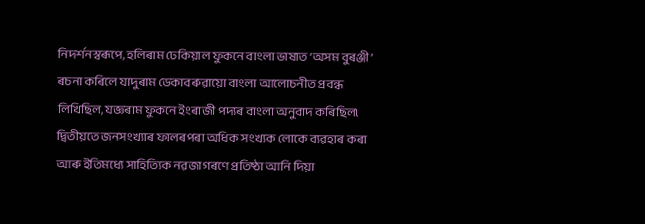নিদৰ্শনস্বৰূপে, হলিৰাম ঢেকিয়াল ফুকনে বাংলা ভাষাত ‘অসম বুৰঞ্জী’ ৰচনা কৰিলে যাদুৰাম ডেকাবৰুৱায়ো বাংলা আলোচনীত প্ৰবন্ধ লিখিছিল, যজ্ঞৰাম ফুকনে ইংৰাজী পদ্যৰ বাংলা অনুবাদ কৰিছিল৷ দ্বিতীয়তে জনসংখ্যাৰ ফালৰপৰা অধিক সংখ্যক লোকে ব্যৱহাৰ কৰা আৰু ইতিমধ্যে সাহিত্যিক নৱজাগৰণে প্ৰতিষ্ঠা আনি দিয়া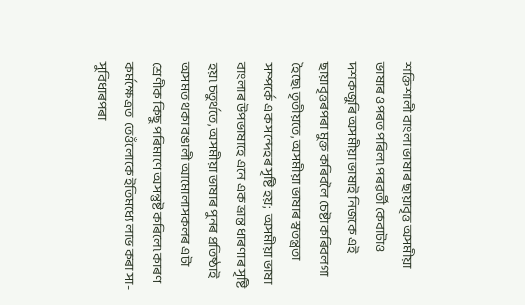শক্তিশালী বাংলা ভাষাৰ ছায়াবৃত্ত অসমীয়া ভাষাৰ ওপৰত পৰিল৷ পৰৱৰ্তী কেবাটাও দশকজুৰি অসমীয়া ভাষাই নিজকে এই ছায়াবৃত্তৰপৰা মুক্ত কৰিবলৈ চেষ্টা কৰিবলগা হৈছে৷ তৃতীয়তে, অসমীয়া ভাষাৰ স্বতন্ত্ৰতা সম্পৰ্কে এক সন্দেহৰ সৃষ্টি হয়;  অসমীয়া ভাষা বাংলাৰ উপভাষাহে এনে এক ভ্ৰান্ত ধাৰণাৰ সৃষ্টি হয়৷ চতুৰ্থতে, অসমীয়া ভাষাৰ পুনৰ প্ৰতিষ্ঠাই অসমত থকা বঙালী আমোলাসকলৰ এটা শ্ৰেণীক কিছু পৰিমাণে অসন্তুষ্ট কৰিলে৷ কাৰণ কৰ্মক্ষেত্ৰত  তেওঁলোকে ইতিমধ্যে লাভ কৰা সা-সুবিধাৰপৰা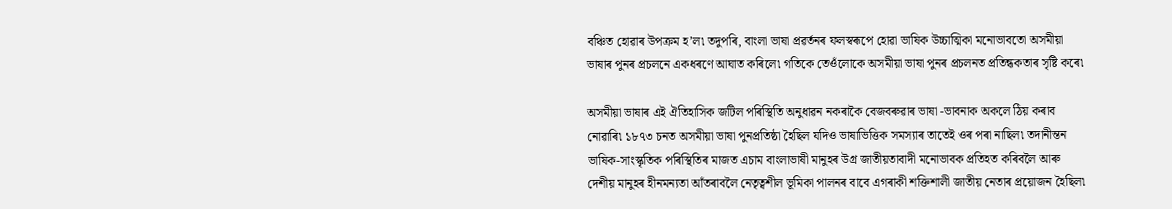বঞ্চিত হোৱাৰ উপক্ৰম হ’ল৷ তদুপৰি, বাংলা ভাষা প্ৰৱৰ্তনৰ ফলস্বৰূপে হোৱা ভাষিক উচ্চাত্মিকা মনোভাবতো অসমীয়া ভাষাৰ পুনৰ প্ৰচলনে একধৰণে আঘাত কৰিলে৷ গতিকে তেওঁলোকে অসমীয়া ভাষা পুনৰ প্ৰচলনত প্ৰতিন্ধকতাৰ সৃষ্টি কৰে৷

অসমীয়া ভাষাৰ এই ঐতিহাসিক জটিল পৰিস্থিতি অনুধাৱন নকৰাকৈ বেজবৰুৱাৰ ভাষা -ভাবনাক অকলে ঠিয় কৰাব নোৱাৰি৷ ১৮৭৩ চনত অসমীয়া ভাষা পুনপ্ৰতিষ্ঠা হৈছিল যদিও ভাষাভিত্তিক সমস্যাৰ তাতেই ওৰ পৰা নাছিল৷ তদানীন্তন ভাষিক-সাংস্কৃতিক পৰিস্থিতিৰ মাজত এচাম বাংলাভাষী মানুহৰ উগ্ৰ জাতীয়তাবাদী মনোভাবক প্ৰতিহত কৰিবলৈ আৰু দেশীয় মানুহৰ হীনমন্যতা আঁতৰাবলৈ নেতৃত্বশীল ভূমিকা পালনৰ বাবে এগৰাকী শক্তিশালী জাতীয় নেতাৰ প্ৰয়োজন হৈছিল৷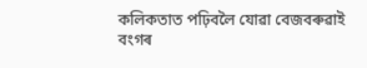কলিকতাত পঢ়িবলৈ যোৱা বেজবৰুৱাই বংগৰ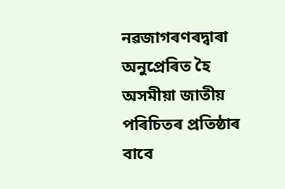নৱজাগৰণৰদ্বাৰা অনুপ্ৰেৰিত হৈ অসমীয়া জাতীয় পৰিচিতৰ প্ৰতিষ্ঠাৰ বাবে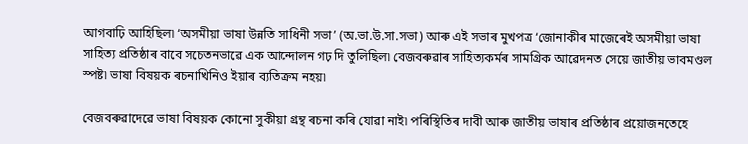আগবাঢ়ি আহিছিল৷ ‘অসমীয়া ভাষা উন্নতি সাধিনী সভা’ (অ.ভা.উ.সা.সভা) আৰু এই সভাৰ মুখপত্ৰ ‘জোনাকীৰ মাজেৰেই অসমীয়া ভাষা সাহিত্য প্ৰতিষ্ঠাৰ বাবে সচেতনভাৱে এক আন্দোলন গঢ় দি তুলিছিল৷ বেজবৰুৱাৰ সাহিত্যকৰ্মৰ সামগ্ৰিক আৱেদনত সেয়ে জাতীয় ভাবমণ্ডল স্পষ্ট৷ ভাষা বিষয়ক ৰচনাখিনিও ইয়াৰ ব্যতিক্ৰম নহয়৷

বেজবৰুৱাদেৱে ভাষা বিষয়ক কোনো সুকীয়া গ্ৰন্থ ৰচনা কৰি যোৱা নাই৷ পৰিস্থিতিৰ দাবী আৰু জাতীয় ভাষাৰ প্ৰতিষ্ঠাৰ প্ৰয়োজনতেহে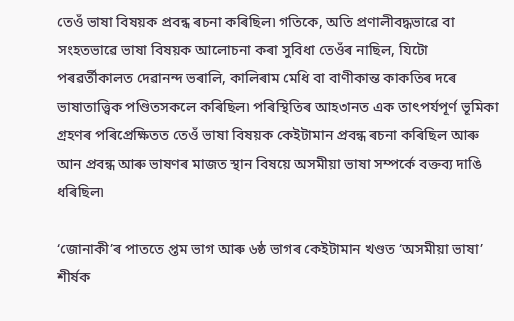তেওঁ ভাষা বিষয়ক প্ৰবন্ধ ৰচনা কৰিছিল৷ গতিকে, অতি প্ৰণালীবদ্ধভাৱে বা সংহতভাৱে ভাষা বিষয়ক আলোচনা কৰা সুবিধা তেওঁৰ নাছিল, যিটো পৰৱৰ্তীকালত দেৱানন্দ ভৰালি, কালিৰাম মেধি বা বাণীকান্ত কাকতিৰ দৰে ভাষাতাত্ত্বিক পণ্ডিতসকলে কৰিছিল৷ পৰিস্থিতিৰ আহ৩ানত এক তাৎপৰ্যপূৰ্ণ ভূমিকা গ্ৰহণৰ পৰিপ্ৰেক্ষিতত তেওঁ ভাষা বিষয়ক কেইটামান প্ৰবন্ধ ৰচনা কৰিছিল আৰু আন প্ৰবন্ধ আৰু ভাষণৰ মাজত স্থান বিষয়ে অসমীয়া ভাষা সম্পৰ্কে বক্তব্য দাঙি ধৰিছিল৷

‘জোনাকী’ৰ পাততে প্তম ভাগ আৰু ৬ষ্ঠ ভাগৰ কেইটামান খণ্ডত ‘অসমীয়া ভাষা’ শীৰ্ষক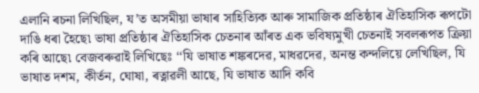এলানি ৰচনা লিখিছিল, য’ত অসমীয়া ভাষাৰ সাহিত্যিক আৰু সামাজিক প্ৰতিষ্ঠাৰ ঐতিহাসিক ৰূপটো দাঙি ধৰা হৈছে৷ ভাষা প্ৰতিষ্ঠাৰ ঐতিহাসিক চেতনাৰ আঁৰত এক ভবিষ্যমুখী চেতনাই সবলৰূপত ক্ৰিয়া কৰি আছে৷ বেজবৰুৱাই লিখিছেঃ ‘‘যি ভাষাত শঙ্কৰদেৱ, মাধৱদেৱ, অনন্ত কন্দলিয়ে লেখিছিল, যি ভাষাত দশম, কীৰ্তন, ঘোষা, ৰত্নাৱলী আছে, যি ভাষাত আদি কবি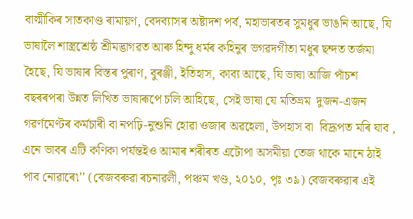বাল্মীকিৰ সাতকাণ্ড ৰামায়ণ, বেদব্যাসৰ অষ্টাদশ পৰ্ব, মহাভাৰতৰ সুমধুৰ ভাঙনি আছে, যি ভাষালৈ শাস্ত্ৰশ্ৰেষ্ঠ শ্ৰীমদ্ভাগৱত আৰু হিন্দু ধৰ্মৰ কহিনুৰ ভগৱদগীতা মধুৰ ছন্দত তৰ্জমা হৈছে, যি ভাষাৰ বিস্তৰ পুৰাণ, বুৰঞ্জী, ইতিহাস, কাব্য আছে, যি ভাষা আজি পাঁচশ বছৰৰপৰা উন্নত লিখিত ভাষাৰূপে চলি আহিছে, সেই ভাষা যে মতিভ্ৰম  দুজন-এজন গৱৰ্ণমেণ্টৰ কৰ্মচাৰী বা নপঢ়ি-নুশুনি হোৱা ওজাৰ অৱহেলা, উপহাস বা  বিদ্ৰূপত মৰি যাব , এনে ভাবৰ এটি কণিকা পৰ্যন্তইও আমাৰ শৰীৰত এটোপা অসমীয়া তেজ থাকে মানে ঠাই পাব নোৱাৰে৷’’ (বেজবৰুৱা ৰচনাৱলী, পঞ্চম খণ্ড, ২০১০, পৃঃ ৩৯) বেজবৰুৱাৰ এই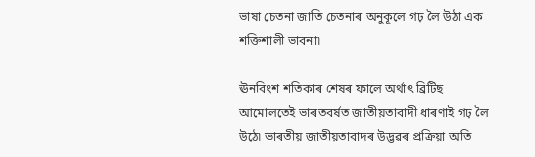ভাষা চেতনা জাতি চেতনাৰ অনুকূলে গঢ় লৈ উঠা এক শক্তিশালী ভাবনা৷

ঊনবিংশ শতিকাৰ শেষৰ ফালে অৰ্থাৎ ব্ৰিটিছ আমোলতেই ভাৰতবৰ্ষত জাতীয়তাবাদী ধাৰণাই গঢ় লৈ উঠে৷ ভাৰতীয় জাতীয়তাবাদৰ উদ্ভৱৰ প্ৰক্ৰিয়া অতি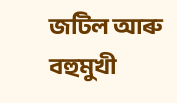জটিল আৰু বহুমুখী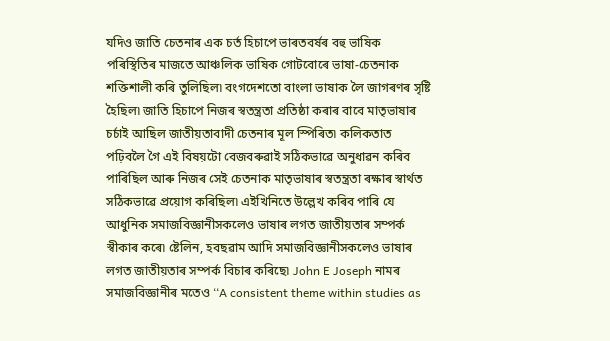যদিও জাতি চেতনাৰ এক চৰ্ত হিচাপে ভাৰতবৰ্ষৰ বহু ভাষিক পৰিস্থিতিৰ মাজতে আঞ্চলিক ভাষিক গোটবোৰে ভাষা-চেতনাক শক্তিশালী কৰি তুলিছিল৷ বংগদেশতো বাংলা ভাষাক লৈ জাগৰণৰ সৃষ্টি হৈছিল৷ জাতি হিচাপে নিজৰ স্বতন্ত্ৰতা প্ৰতিষ্ঠা কৰাৰ বাবে মাতৃভাষাৰ চৰ্চাই আছিল জাতীয়তাবাদী চেতনাৰ মূল স্পিৰিত৷ কলিকতাত পঢ়িবলৈ গৈ এই বিষয়টো বেজবৰুৱাই সঠিকভাৱে অনুধাৱন কৰিব পাৰিছিল আৰু নিজৰ সেই চেতনাক মাতৃভাষাৰ স্বতন্ত্ৰতা ৰক্ষাৰ স্বাৰ্থত সঠিকভাৱে প্ৰয়োগ কৰিছিল৷ এইখিনিতে উল্লেখ কৰিব পাৰি যে আধুনিক সমাজবিজ্ঞানীসকলেও ভাষাৰ লগত জাতীয়তাৰ সম্পৰ্ক স্বীকাৰ কৰে৷ ষ্টেলিন, হবছৱাম আদি সমাজবিজ্ঞানীসকলেও ভাষাৰ লগত জাতীয়তাৰ সম্পৰ্ক বিচাৰ কৰিছে৷ John E Joseph নামৰ সমাজবিজ্ঞানীৰ মতেও ‘‘A consistent theme within studies as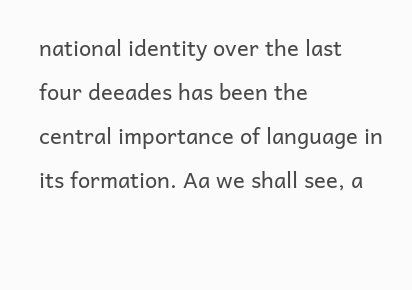national identity over the last four deeades has been the central importance of language in its formation. Aa we shall see, a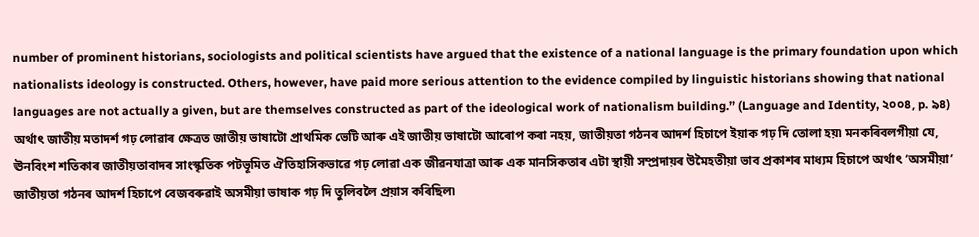number of prominent historians, sociologists and political scientists have argued that the existence of a national language is the primary foundation upon which nationalists ideology is constructed. Others, however, have paid more serious attention to the evidence compiled by linguistic historians showing that national languages are not actually a given, but are themselves constructed as part of the ideological work of nationalism building.’’ (Language and Identity, ২০০৪, p. ৯৪) অৰ্থাৎ জাতীয় মতাদৰ্শ গঢ় লোৱাৰ ক্ষেত্ৰত জাতীয় ভাষাটো প্ৰাথমিক ভেটি আৰু এই জাতীয় ভাষাটো আৰোপ কৰা নহয়, জাতীয়তা গঠনৰ আদৰ্শ হিচাপে ইয়াক গঢ় দি তোলা হয়৷ মনকৰিবলগীয়া যে, ঊনবিংশ শতিকাৰ জাতীয়তাবাদৰ সাংস্কৃতিক পটভূমিত ঐতিহাসিকভাৱে গঢ় লোৱা এক জীৱনযাত্ৰা আৰু এক মানসিকতাৰ এটা স্থায়ী সম্প্ৰদায়ৰ উমৈহতীয়া ভাব প্ৰকাশৰ মাধ্যম হিচাপে অৰ্থাৎ ‘অসমীয়া’ জাতীয়তা গঠনৰ আদৰ্শ হিচাপে বেজবৰুৱাই অসমীয়া ভাষাক গঢ় দি তুলিবলৈ প্ৰয়াস কৰিছিল৷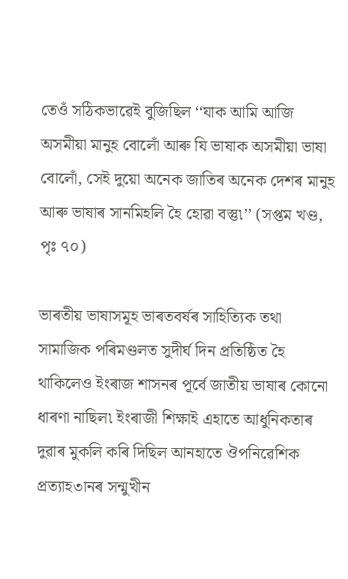তেওঁ সঠিকভাৱেই বুজিছিল ‘‘যাক আমি আজি অসমীয়া মানুহ বোলোঁ আৰু যি ভাষাক অসমীয়া ভাষা বোলোঁ, সেই দুয়ো অনেক জাতিৰ অনেক দেশৰ মানুহ আৰু ভাষাৰ সানমিহলি হৈ হোৱা বস্তু৷’’ (সপ্তম খণ্ড, পৃঃ ৭০)

ভাৰতীয় ভাষাসমূহ ভাৰতবৰ্ষৰ সাহিত্যিক তথা সামাজিক পৰিমণ্ডলত সুদীৰ্ঘ দিন প্ৰতিষ্ঠিত হৈ থাকিলেও ইংৰাজ শাসনৰ পূৰ্বে জাতীয় ভাষাৰ কোনো ধাৰণা নাছিল৷ ইংৰাজী শিক্ষাই এহাতে আধুনিকতাৰ দুৱাৰ মুকলি কৰি দিছিল আনহাতে ঔপনিৱেশিক প্ৰত্যাহ৩ানৰ সন্মুখীন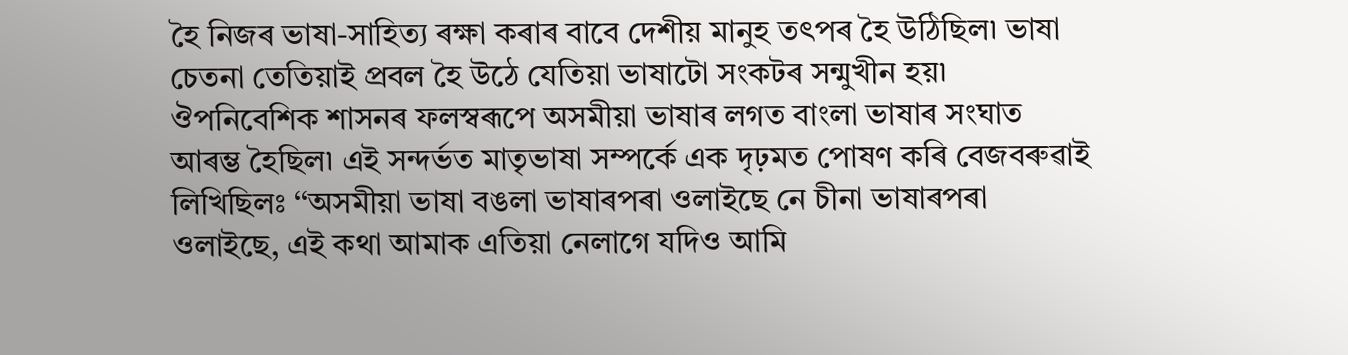হৈ নিজৰ ভাষা-সাহিত্য ৰক্ষা কৰাৰ বাবে দেশীয় মানুহ তৎপৰ হৈ উঠিছিল৷ ভাষা চেতনা তেতিয়াই প্ৰবল হৈ উঠে যেতিয়া ভাষাটো সংকটৰ সন্মুখীন হয়৷ ঔপনিবেশিক শাসনৰ ফলস্বৰূপে অসমীয়া ভাষাৰ লগত বাংলা ভাষাৰ সংঘাত আৰম্ভ হৈছিল৷ এই সন্দৰ্ভত মাতৃভাষা সম্পৰ্কে এক দৃঢ়মত পোষণ কৰি বেজবৰুৱাই লিখিছিলঃ ‘‘অসমীয়া ভাষা বঙলা ভাষাৰপৰা ওলাইছে নে চীনা ভাষাৰপৰা ওলাইছে, এই কথা আমাক এতিয়া নেলাগে যদিও আমি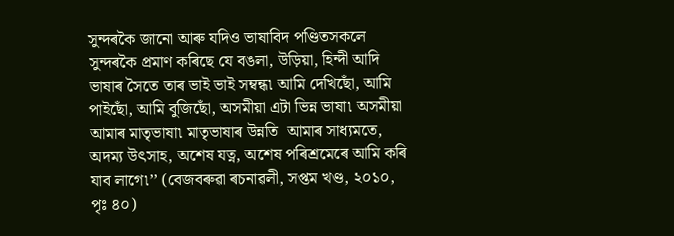সুন্দৰকৈ জানো আৰু যদিও ভাষাবিদ পণ্ডিতসকলে সুন্দৰকৈ প্ৰমাণ কৰিছে যে বঙলা, উড়িয়া, হিন্দী আদি ভাষাৰ সৈতে তাৰ ভাই ভাই সম্বন্ধ৷ আমি দেখিছোঁ, আমি পাইছোঁ, আমি বুজিছোঁ, অসমীয়া এটা ভিন্ন ভাষা৷ অসমীয়া আমাৰ মাতৃভাষা৷ মাতৃভাষাৰ উন্নতি  আমাৰ সাধ্যমতে, অদম্য উৎসাহ, অশেষ যত্ন, অশেষ পৰিশ্ৰমেৰে আমি কৰি যাব লাগে৷’’ (বেজবৰুৱা ৰচনাৱলী, সপ্তম খণ্ড, ২০১০, পৃঃ ৪০)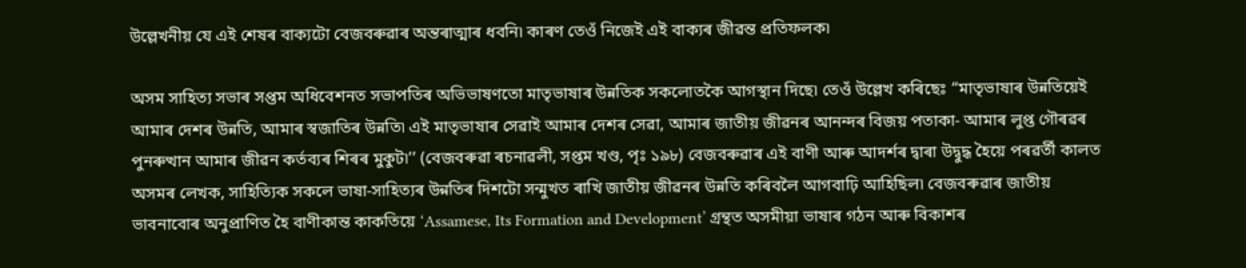উল্লেখনীয় যে এই শেষৰ বাক্যটো বেজবৰুৱাৰ অন্তৰাত্মাৰ ধবনি৷ কাৰণ তেওঁ নিজেই এই বাক্যৰ জীৱন্ত প্ৰতিফলক৷

অসম সাহিত্য সভাৰ সপ্তম অধিবেশনত সভাপতিৰ অভিভাষণতো মাতৃভাষাৰ উন্নতিক সকলোতকৈ আগস্থান দিছে৷ তেওঁ উল্লেখ কৰিছেঃ ‘‘মাতৃভাষাৰ উন্নতিয়েই আমাৰ দেশৰ উন্নতি, আমাৰ স্বজাতিৰ উন্নতি৷ এই মাতৃভাষাৰ সেৱাই আমাৰ দেশৰ সেৱা, আমাৰ জাতীয় জীৱনৰ আনন্দৰ বিজয় পতাকা- আমাৰ লুপ্ত গৌৰৱৰ পুনৰুত্থান আমাৰ জীৱন কৰ্তব্যৰ শিৰৰ মুকুট৷’’ (বেজবৰুৱা ৰচনাৱলী, সপ্তম খণ্ড, পৃঃ ১৯৮) বেজবৰুৱাৰ এই বাণী আৰু আদৰ্শৰ দ্বাৰা উদ্বুদ্ধ হৈয়ে পৰৱৰ্তী কালত অসমৰ লেখক, সাহিত্যিক সকলে ভাষা-সাহিত্যৰ উন্নতিৰ দিশটো সন্মুখত ৰাখি জাতীয় জীৱনৰ উন্নতি কৰিবলৈ আগবাঢ়ি আহিছিল৷ বেজবৰুৱাৰ জাতীয় ভাবনাবোৰ অনুপ্ৰাণিত হৈ বাণীকান্ত কাকতিয়ে ‘Assamese, Its Formation and Development’ গ্ৰন্থত অসমীয়া ভাষাৰ গঠন আৰু বিকাশৰ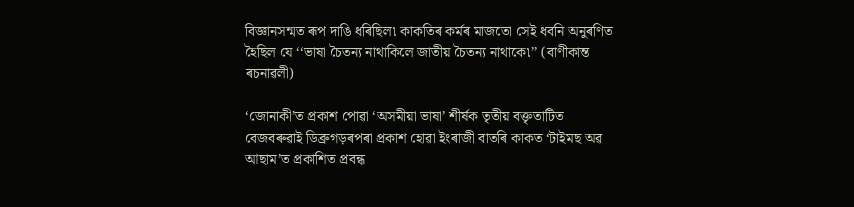বিজ্ঞানসন্মত ৰূপ দাঙি ধৰিছিল৷ কাকতিৰ কৰ্মৰ মাজতো সেই ধবনি অনুৰণিত হৈছিল যে ‘‘ভাষা চৈতন্য নাথাকিলে জাতীয় চৈতন্য নাথাকে৷’’ (বাণীকান্ত ৰচনাৱলী)

‘জোনাকী’ত প্ৰকাশ পোৱা ‘অসমীয়া ভাষা’ শীৰ্ষক তৃতীয় বক্তৃতাটিত বেজবৰুৱাই ডিব্ৰুগড়ৰপৰা প্ৰকাশ হোৱা ইংৰাজী বাতৰি কাকত ‘টাইমছ অৱ আছাম’ত প্ৰকাশিত প্ৰবন্ধ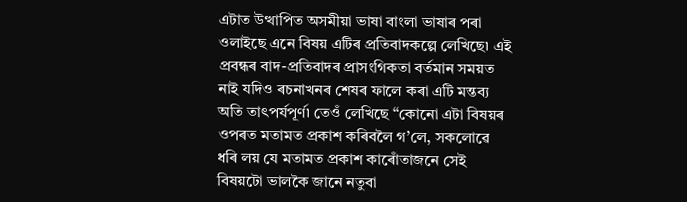এটাত উত্থাপিত অসমীয়া ভাষা বাংলা ভাষাৰ পৰা ওলাইছে এনে বিষয় এটিৰ প্ৰতিবাদকল্পে লেখিছে৷ এই প্ৰবন্ধৰ বাদ-প্ৰতিবাদৰ প্ৰাসংগিকতা বৰ্তমান সময়ত নাই যদিও ৰচনাখনৰ শেষৰ ফালে কৰা এটি মন্তব্য অতি তাৎপৰ্যপূৰ্ণ৷ তেওঁ লেখিছে ‘‘কোনো এটা বিষয়ৰ ওপৰত মতামত প্ৰকাশ কৰিবলৈ গ’লে, সকলোৱে ধৰি লয় যে মতামত প্ৰকাশ কাৰোঁতাজনে সেই বিষয়টো ভালকৈ জানে নতুবা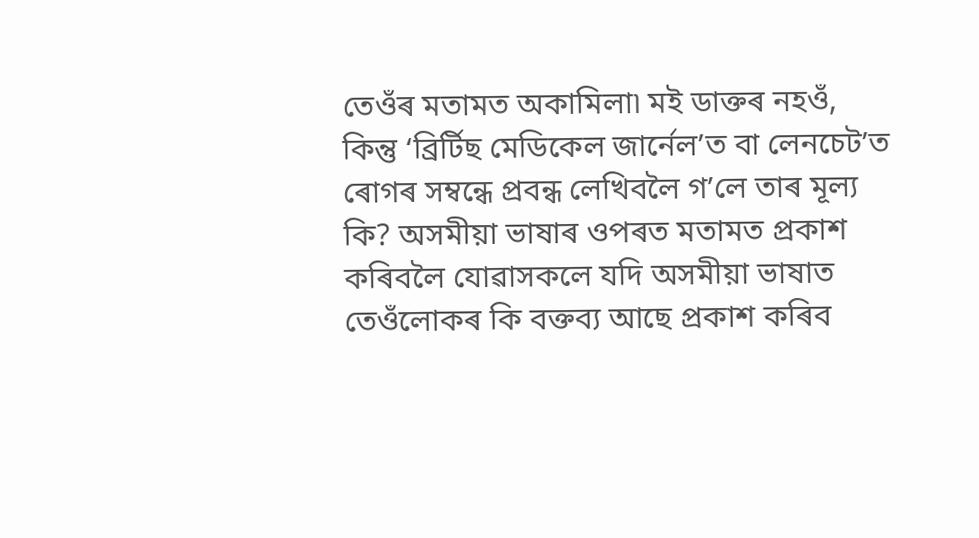তেওঁৰ মতামত অকামিলা৷ মই ডাক্তৰ নহওঁ, কিন্তু ‘ব্ৰিৰ্টিছ মেডিকেল জাৰ্নেল’ত বা লেনচেট’ত ৰোগৰ সম্বন্ধে প্ৰবন্ধ লেখিবলৈ গ’লে তাৰ মূল্য কি? অসমীয়া ভাষাৰ ওপৰত মতামত প্ৰকাশ কৰিবলৈ যোৱাসকলে যদি অসমীয়া ভাষাত তেওঁলোকৰ কি বক্তব্য আছে প্ৰকাশ কৰিব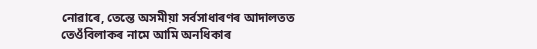নোৱাৰে, তেন্তে অসমীয়া সৰ্বসাধাৰণৰ আদালতত তেওঁবিলাকৰ নামে আমি অনধিকাৰ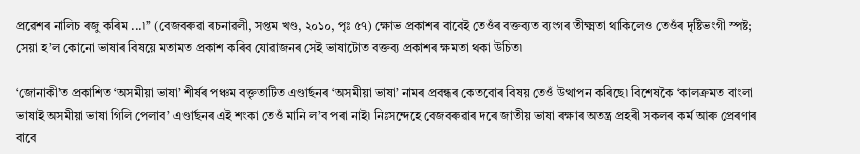প্ৰৱেশৰ নালিচ ৰজু কৰিম ...৷’’ (বেজবৰুৱা ৰচনাৱলী, সপ্তম খণ্ড, ২০১০, পৃঃ ৫৭) ক্ষোভ প্ৰকাশৰ বাবেই তেওঁৰ বক্তব্যত ব্যংগৰ তীক্ষ্মতা থাকিলেও তেওঁৰ দৃষ্টিভংগী স্পষ্ট; সেয়া হ’ল কোনো ভাষাৰ বিষয়ে মতামত প্ৰকাশ কৰিব যোৱাজনৰ সেই ভাষাটোত বক্তব্য প্ৰকাশৰ ক্ষমতা থকা উচিত৷

‘জোনাকী’ত প্ৰকাশিত ‘অসমীয়া ভাষা’ শীৰ্ষৰ পঞ্চম বক্তৃতাটিত এণ্ডাৰ্ছনৰ ‘অসমীয়া ভাষা’ নামৰ প্ৰবন্ধৰ কেতবোৰ বিষয় তেওঁ উত্থাপন কৰিছে৷ বিশেষকৈ ‘কালক্ৰমত বাংলা ভাষাই অসমীয়া ভাষা গিলি পেলাব’ এণ্ডাৰ্ছনৰ এই শংকা তেওঁ মানি ল’ব পৰা নাই৷ নিঃসন্দেহে বেজবৰুৱাৰ দৰে জাতীয় ভাষা ৰক্ষাৰ অতন্ত্ৰ প্ৰহৰী সকলৰ কৰ্ম আৰু প্ৰেৰণাৰ বাবে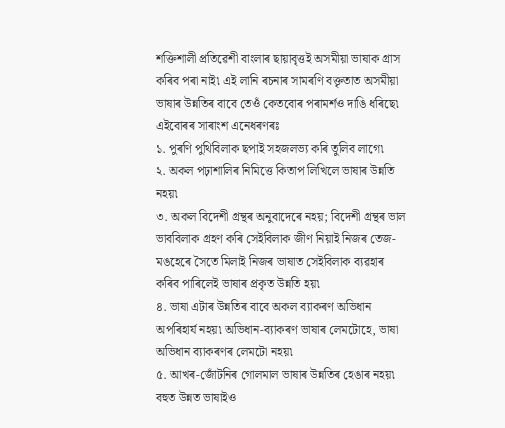শক্তিশালী প্ৰতিৱেশী বাংলাৰ ছায়াবৃত্তই অসমীয়া ভাষাক গ্ৰাস কৰিব পৰা নাই৷ এই লানি ৰচনাৰ সামৰণি বক্তৃতাত অসমীয়া ভাষাৰ উন্নতিৰ বাবে তেওঁ কেতবোৰ পৰামৰ্শও দাঙি ধৰিছে৷ এইবোৰৰ সাৰাংশ এনেধৰণৰঃ
১. পুৰণি পুথিবিলাক ছপাই সহজলভ্য কৰি তুলিব লাগে৷
২. অকল পঢ়াশালিৰ নিমিত্তে কিতাপ লিখিলে ভাষাৰ উন্নতি নহয়৷
৩. অকল বিদেশী গ্ৰন্থৰ অনুবাদেৰে নহয়; বিদেশী গ্ৰন্থৰ ভাল ভাববিলাক গ্ৰহণ কৰি সেইবিলাক জীণ নিয়াই নিজৰ তেজ-মঙহেৰে সৈতে মিলাই নিজৰ ভাষাত সেইবিলাক ব্যৱহাৰ কৰিব পাৰিলেই ভাষাৰ প্ৰকৃত উন্নতি হয়৷
৪. ভাষা এটাৰ উন্নতিৰ বাবে অকল ব্যাকৰণ অভিধান অপৰিহাৰ্য নহয়৷ অভিধান-ব্যাকৰণ ভাষাৰ লেমটোহে, ভাষা অভিধান ব্যাকৰণৰ লেমটো নহয়৷
৫. আখৰ-জোঁটনিৰ গোলমাল ভাষাৰ উন্নতিৰ হেঙাৰ নহয়৷ বহুত উন্নত ভাষাইও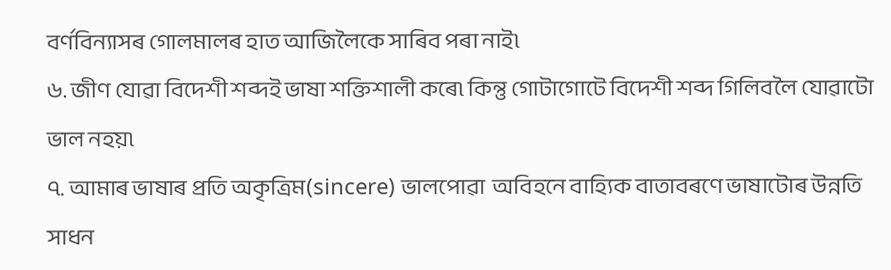বৰ্ণবিন্যাসৰ গোলমালৰ হাত আজিলৈকে সাৰিব পৰা নাই৷
৬. জীণ যোৱা বিদেশী শব্দই ভাষা শক্তিশালী কৰে৷ কিন্তু গোটাগোটে বিদেশী শব্দ গিলিবলৈ যোৱাটো ভাল নহয়৷
৭. আমাৰ ভাষাৰ প্ৰতি অকৃত্ৰিম(sincere) ভালপোৱা  অবিহনে বাহ্যিক বাতাবৰণে ভাষাটোৰ উন্নতি সাধন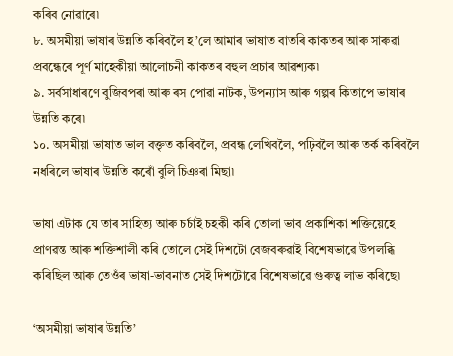কৰিব নোৱাৰে৷
৮. অসমীয়া ভাষাৰ উন্নতি কৰিবলৈ হ’লে আমাৰ ভাষাত বাতৰি কাকতৰ আৰু সাৰুৱা প্ৰবন্ধেৰে পূৰ্ণ মাহেকীয়া আলোচনী কাকতৰ বহুল প্ৰচাৰ আৱশ্যক৷
৯. সৰ্বসাধাৰণে বুজিবপৰা আৰু ৰস পোৱা নাটক, উপন্যাস আৰু গল্পৰ কিতাপে ভাষাৰ উন্নতি কৰে৷
১০. অসমীয়া ভাষাত ভাল বক্তৃত কৰিবলৈ, প্ৰবন্ধ লেখিবলৈ, পঢ়িবলৈ আৰু তৰ্ক কৰিবলৈ নধৰিলে ভাষাৰ উন্নতি কৰোঁ বুলি চিঞৰা মিছা৷

ভাষা এটাক যে তাৰ সাহিত্য আৰু চৰ্চাই চহকী কৰি তোলা ভাব প্ৰকাশিকা শক্তিয়েহে প্ৰাণৱন্ত আৰু শক্তিশালী কৰি তোলে সেই দিশটো বেজবৰুৱাই বিশেষভাৱে উপলব্ধি কৰিছিল আৰু তেওঁৰ ভাষা-ভাবনাত সেই দিশটোৱে বিশেষভাৱে গুৰুত্ব লাভ কৰিছে৷

‘অসমীয়া ভাষাৰ উন্নতি’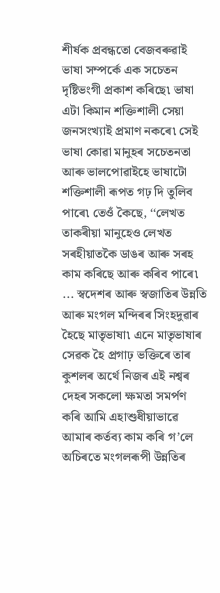শীৰ্ষক প্ৰবন্ধতো বেজবৰুৱাই ভাষা সম্পৰ্কে এক সচেতন দৃষ্টিভংগী প্ৰকাশ কৰিছে৷ ভাষা এটা কিমান শক্তিশালী সেয়া জনসংখ্যাই প্ৰমাণ নকৰে৷ সেই ভাষা কোৱা মানুহৰ সচেতনতা আৰু ভালপোৱাইহে ভাষাটো শক্তিশালী ৰূপত গঢ় দি তুলিব পাৰে৷ তেওঁ কৈছে, ‘‘লেখত তাকৰীয়া মানুহেও লেখত সৰহীয়াতকৈ ডাঙৰ আৰু সৰহ কাম কৰিছে আৰু কৰিব পাৰে৷ ... স্বদেশৰ আৰু স্বজাতিৰ উন্নতি আৰু মংগল মন্দিৰৰ সিংহদুৱাৰ হৈছে মাতৃভাষা৷ এনে মাতৃভাষাৰ সেৱক হৈ প্ৰগাঢ় ভক্তিৰে তাৰ কুশলৰ অৰ্থে নিজৰ এই নশ্বৰ দেহৰ সকলো ক্ষমতা সমৰ্পণ কৰি আমি এহাশুধীয়াভাৱে আমাৰ কৰ্তব্য কাম কৰি গ’লে অচিৰতে মংগলৰূপী উন্নতিৰ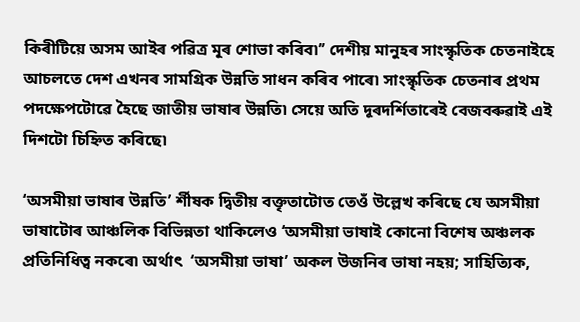কিৰীটিয়ে অসম আইৰ পৱিত্ৰ মূৰ শোভা কৰিব৷’’ দেশীয় মানুহৰ সাংস্কৃতিক চেতনাইহে আচলতে দেশ এখনৰ সামগ্ৰিক উন্নতি সাধন কৰিব পাৰে৷ সাংস্কৃতিক চেতনাৰ প্ৰথম পদক্ষেপটোৱে হৈছে জাতীয় ভাষাৰ উন্নতি৷ সেয়ে অতি দূৰদৰ্শিতাৰেই বেজবৰুৱাই এই দিশটো চিহ্নিত কৰিছে৷

‘অসমীয়া ভাষাৰ উন্নতি’ ৰ্শীষক দ্বিতীয় বক্তৃতাটোত তেওঁ উল্লেখ কৰিছে যে অসমীয়া ভাষাটোৰ আঞ্চলিক বিভিন্নতা থাকিলেও ‘অসমীয়া ভাষাই কোনো বিশেষ অঞ্চলক প্ৰতিনিধিত্ব নকৰে৷ অৰ্থাৎ  ‘অসমীয়া ভাষা’ অকল উজনিৰ ভাষা নহয়; সাহিত্যিক,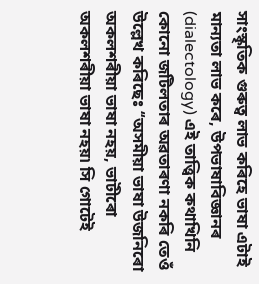সাংস্কৃতিক গুৰুত্ব লাভ কৰিহে ভাষা এটাই মান্যতা লাভ কৰে, উপভাষাবিজ্ঞানৰ (dialectology) এই তাত্ত্বিক কথাখিনি কোনো জটিলতাৰ অৱতাৰণা নকৰি তেওঁ উল্লেখ কৰিছেঃ ‘‘অসমীয়া ভাষা উজনিৰো অকলশৰীয়া ভাষা নহয়, ভাটীৰো অকলশৰীয়া ভাষা নহয়৷ সি গোটেই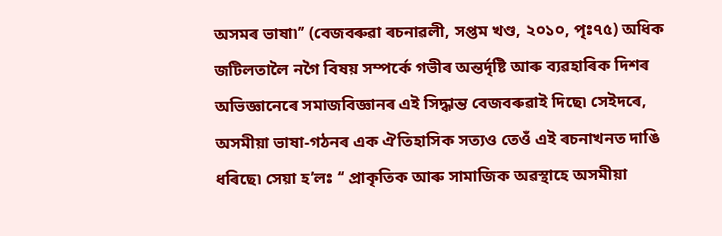অসমৰ ভাষা৷’’ (বেজবৰুৱা ৰচনাৱলী, সপ্তম খণ্ড, ২০১০, পৃঃ৭৫) অধিক জটিলতালৈ নগৈ বিষয় সম্পৰ্কে গভীৰ অন্তৰ্দৃষ্টি আৰু ব্যৱহাৰিক দিশৰ অভিজ্ঞানেৰে সমাজবিজ্ঞানৰ এই সিদ্ধান্ত বেজবৰুৱাই দিছে৷ সেইদৰে, অসমীয়া ভাষা-গঠনৰ এক ঐতিহাসিক সত্যও তেওঁ এই ৰচনাখনত দাঙি ধৰিছে৷ সেয়া হ’লঃ ‘‘ প্ৰাকৃতিক আৰু সামাজিক অৱস্থাহে অসমীয়া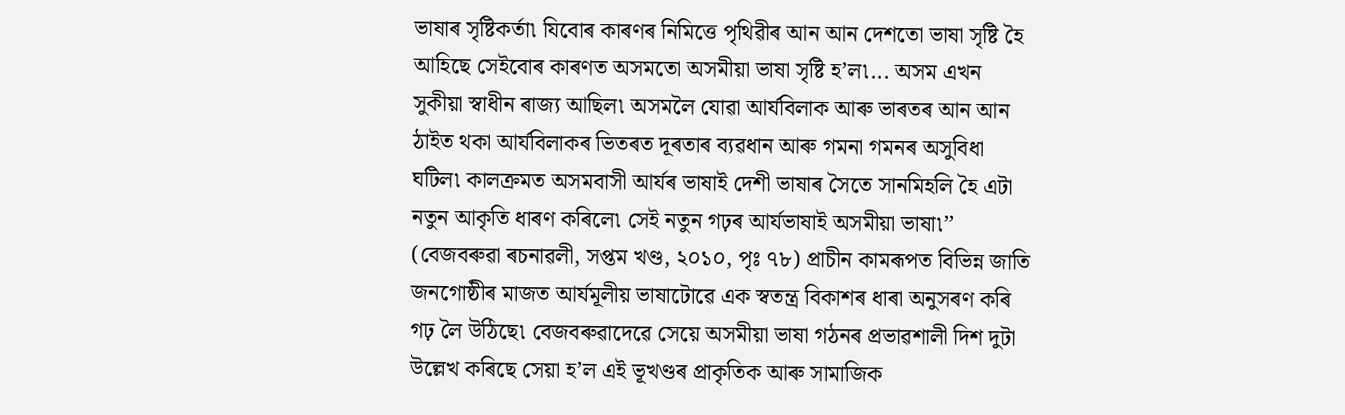ভাষাৰ সৃষ্টিকৰ্তা৷ যিবোৰ কাৰণৰ নিমিত্তে পৃথিৱীৰ আন আন দেশতো ভাষা সৃষ্টি হৈ আহিছে সেইবোৰ কাৰণত অসমতো অসমীয়া ভাষা সৃষ্টি হ’ল৷... অসম এখন সুকীয়া স্বাধীন ৰাজ্য আছিল৷ অসমলৈ যোৱা আৰ্যবিলাক আৰু ভাৰতৰ আন আন ঠাইত থকা আৰ্যবিলাকৰ ভিতৰত দূৰতাৰ ব্যৱধান আৰু গমনা গমনৰ অসুবিধা ঘটিল৷ কালক্ৰমত অসমবাসী আৰ্যৰ ভাষাই দেশী ভাষাৰ সৈতে সানমিহলি হৈ এটা নতুন আকৃতি ধাৰণ কৰিলে৷ সেই নতুন গঢ়ৰ আৰ্যভাষাই অসমীয়া ভাষা৷’’ (বেজবৰুৱা ৰচনাৱলী, সপ্তম খণ্ড, ২০১০, পৃঃ ৭৮) প্ৰাচীন কামৰূপত বিভিন্ন জাতি জনগোষ্ঠীৰ মাজত আৰ্যমূলীয় ভাষাটোৱে এক স্বতন্ত্ৰ বিকাশৰ ধাৰা অনুসৰণ কৰি গঢ় লৈ উঠিছে৷ বেজবৰুৱাদেৱে সেয়ে অসমীয়া ভাষা গঠনৰ প্ৰভাৱশালী দিশ দুটা উল্লেখ কৰিছে সেয়া হ’ল এই ভূখণ্ডৰ প্ৰাকৃতিক আৰু সামাজিক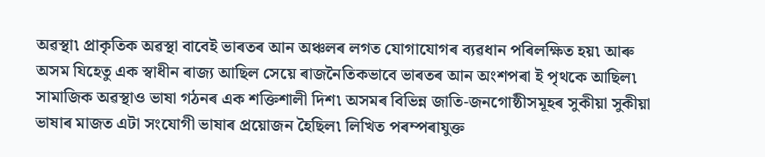অৱস্থা৷ প্ৰাকৃতিক অৱস্থা বাবেই ভাৰতৰ আন অঞ্চলৰ লগত যোগাযোগৰ ব্যৱধান পৰিলক্ষিত হয়৷ আৰু অসম যিহেতু এক স্বাধীন ৰাজ্য আছিল সেয়ে ৰাজনৈতিকভাবে ভাৰতৰ আন অংশপৰা ই পৃথকে আছিল৷ সামাজিক অৱস্থাও ভাষা গঠনৰ এক শক্তিশালী দিশ৷ অসমৰ বিভিন্ন জাতি-জনগোষ্ঠীসমূহৰ সুকীয়া সুকীয়া ভাষাৰ মাজত এটা সংযোগী ভাষাৰ প্ৰয়োজন হৈছিল৷ লিখিত পৰম্পৰাযুক্ত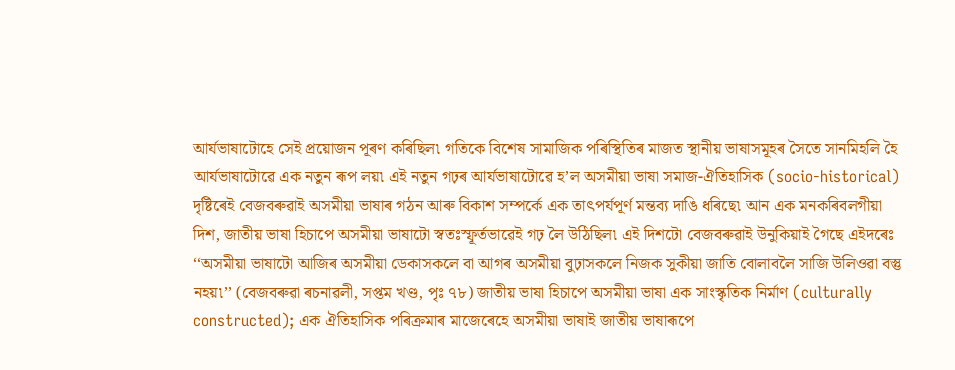আৰ্যভাষাটোহে সেই প্ৰয়োজন পূৰণ কৰিছিল৷ গতিকে বিশেষ সামাজিক পৰিস্থিতিৰ মাজত স্থানীয় ভাষাসমূহৰ সৈতে সানমিহলি হৈ আৰ্যভাষাটোৱে এক নতুন ৰূপ লয়৷ এই নতুন গঢ়ৰ আৰ্যভাষাটোৱে হ’ল অসমীয়া ভাষা সমাজ-ঐতিহাসিক (socio-historical) দৃষ্টিৰেই বেজবৰুৱাই অসমীয়া ভাষাৰ গঠন আৰু বিকাশ সম্পৰ্কে এক তাৎপৰ্যপূৰ্ণ মন্তব্য দাঙি ধৰিছে৷ আন এক মনকৰিবলগীয়া দিশ, জাতীয় ভাষা হিচাপে অসমীয়া ভাষাটো স্বতঃস্ফূৰ্তভাৱেই গঢ় লৈ উঠিছিল৷ এই দিশটো বেজবৰুৱাই উনুকিয়াই গৈছে এইদৰেঃ ‘‘অসমীয়া ভাষাটো আজিৰ অসমীয়া ডেকাসকলে বা আগৰ অসমীয়া বুঢ়াসকলে নিজক সুকীয়া জাতি বোলাবলৈ সাজি উলিওৱা বস্তু নহয়৷’’ (বেজবৰুৱা ৰচনাৱলী, সপ্তম খণ্ড, পৃঃ ৭৮) জাতীয় ভাষা হিচাপে অসমীয়া ভাষা এক সাংস্কৃতিক নিৰ্মাণ (culturally constructed); এক ঐতিহাসিক পৰিক্ৰমাৰ মাজেৰেহে অসমীয়া ভাষাই জাতীয় ভাষাৰূপে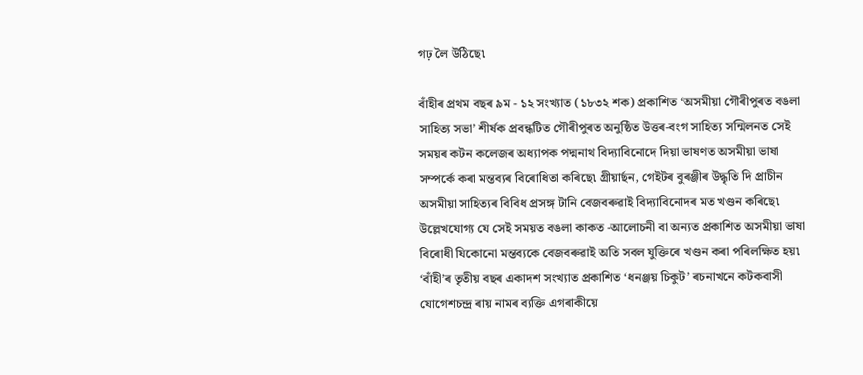গঢ় লৈ উঠিছে৷

বাঁহীৰ প্ৰথম বছৰ ৯ম - ১২ সংখ্যাত (১৮৩২ শক) প্ৰকাশিত ‘অসমীয়া গৌৰীপুৰত বঙলা সাহিত্য সভা’ শীৰ্ষক প্ৰবন্ধটিত গৌৰীপুৰত অনুষ্ঠিত উত্তৰ-বংগ সাহিত্য সন্মিলনত সেই সময়ৰ কটন কলেজৰ অধ্যাপক পদ্মনাথ বিদ্যাবিনোদে দিয়া ভাষণত অসমীয়া ভাষা সম্পৰ্কে কৰা মন্তব্যৰ বিৰোধিতা কৰিছে৷ গ্ৰীয়াৰ্ছন, গেইটৰ বুৰঞ্জীৰ উদ্ধৃতি দি প্ৰাচীন অসমীয়া সাহিত্যৰ বিবিধ প্ৰসঙ্গ টানি বেজবৰুৱাই বিদ্যাবিনোদৰ মত খণ্ডন কৰিছে৷ উল্লেখযোগ্য যে সেই সময়ত বঙলা কাকত -আলোচনী বা অন্যত প্ৰকাশিত অসমীয়া ভাষা বিৰোধী যিকোনো মন্তব্যকে বেজবৰুৱাই অতি সবল যুক্তিৰে খণ্ডন কৰা পৰিলক্ষিত হয়৷ ‘বাঁহী’ৰ তৃতীয় বছৰ একাদশ সংখ্যাত প্ৰকাশিত ‘ধনঞ্জয় চিকুট’ ৰচনাখনে কটকবাসী যোগেশচন্দ্ৰ ৰায় নামৰ ব্যক্তি এগৰাকীয়ে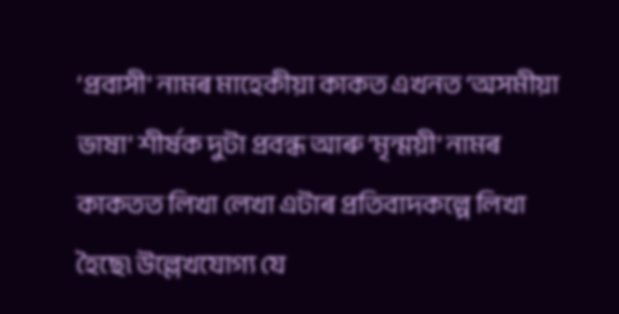‘প্ৰবাসী’ নামৰ মাহেকীয়া কাকত এখনত ‘অসমীয়া ভাষা’ শীৰ্ষক দুটা প্ৰবন্ধ আৰু ‘মৃন্ময়ী’ নামৰ কাকতত লিখা লেখা এটাৰ প্ৰতিবাদকল্পে লিখা হৈছে৷ উল্লেখযোগ্য যে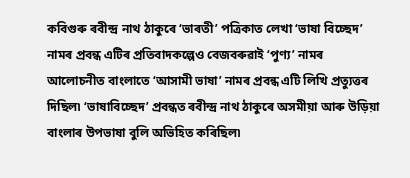কবিগুৰু ৰবীন্দ্ৰ নাথ ঠাকুৰে ‘ভাৰতী’ পত্ৰিকাত লেখা ‘ভাষা বিচ্ছেদ’ নামৰ প্ৰবন্ধ এটিৰ প্ৰতিবাদকল্পেও বেজবৰুৱাই ‘পুণ্য’ নামৰ আলোচনীত বাংলাতে ‘আসামী ভাষা’ নামৰ প্ৰবন্ধ এটি লিখি প্ৰত্যুত্তৰ দিছিল৷ ‘ভাষাবিচ্ছেদ’ প্ৰবন্ধত ৰবীন্দ্ৰ নাথ ঠাকুৰে অসমীয়া আৰু উড়িয়া বাংলাৰ উপভাষা বুলি অভিহিত কৰিছিল৷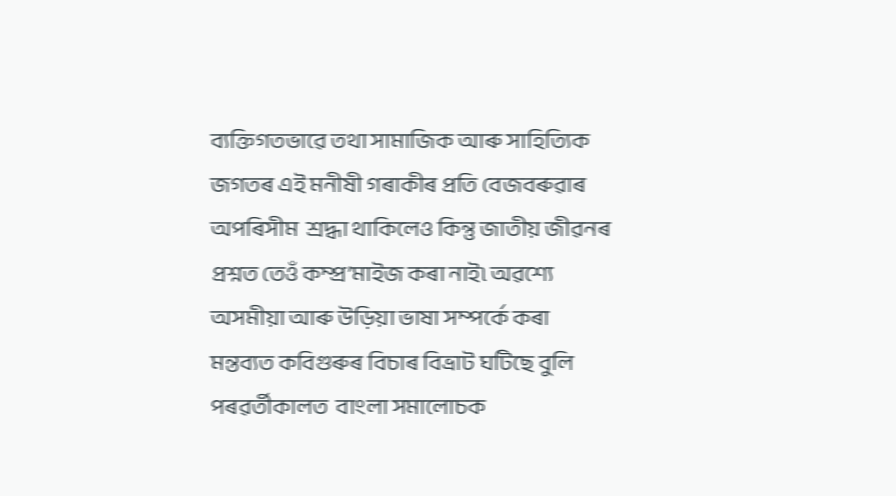ব্যক্তিগতভাৱে তথা সামাজিক আৰু সাহিত্যিক জগতৰ এই মনীষী গৰাকীৰ প্ৰতি বেজবৰুৱাৰ অপৰিসীম  শ্ৰদ্ধা থাকিলেও কিন্তু জাতীয় জীৱনৰ প্ৰশ্নত তেওঁ কম্প্ৰ’মাইজ কৰা নাই৷ অৱশ্যে অসমীয়া আৰু উড়িয়া ভাষা সম্পৰ্কে কৰা মন্তব্যত কবিগুৰুৰ বিচাৰ বিভ্ৰাট ঘটিছে বুলি পৰৱৰ্তীকালত  বাংলা সমালোচক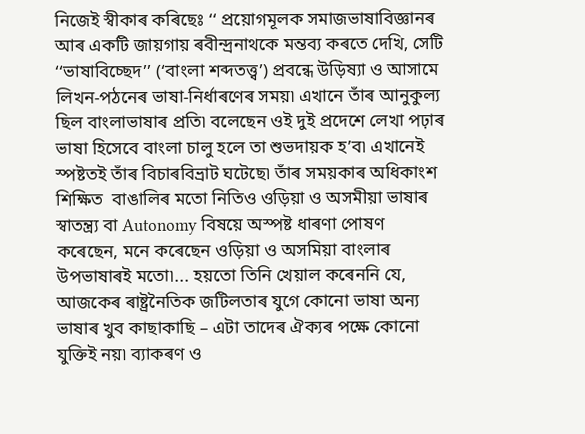নিজেই স্বীকাৰ কৰিছেঃ ‘‘ প্ৰয়োগমূলক সমাজভাষাবিজ্ঞানৰ আৰ একটি জায়গায় ৰবীন্দ্ৰনাথকে মন্তব্য কৰতে দেখি, সেটি ‘‘ভাষাবিচ্ছেদ’’ (‘বাংলা শব্দতত্ত্ব’) প্ৰবন্ধে উড়িষ্যা ও আসামে লিখন-পঠনেৰ ভাষা-নিৰ্ধাৰণেৰ সময়৷ এখানে তাঁৰ আনুকুল্য ছিল বাংলাভাষাৰ প্ৰতি৷ বলেছেন ওই দুই প্ৰদেশে লেখা পঢ়াৰ ভাষা হিসেবে বাংলা চালু হলে তা শুভদায়ক হ’ব৷ এখানেই স্পষ্টতই তাঁৰ বিচাৰবিভ্ৰাট ঘটেছে৷ তাঁৰ সময়কাৰ অধিকাংশ শিক্ষিত  বাঙালিৰ মতো নিতিও ওড়িয়া ও অসমীয়া ভাষাৰ স্বাতন্ত্ৰ্য বা Autonomy বিষয়ে অস্পষ্ট ধাৰণা পোষণ কৰেছেন, মনে কৰেছেন ওড়িয়া ও অসমিয়া বাংলাৰ উপভাষাৰই মতো৷... হয়তো তিনি খেয়াল কৰেননি যে, আজকেৰ ৰাষ্ট্ৰনৈতিক জটিলতাৰ যুগে কোনো ভাষা অন্য ভাষাৰ খুব কাছাকাছি – এটা তাদেৰ ঐক্যৰ পক্ষে কোনো যুক্তিই নয়৷ ব্যাকৰণ ও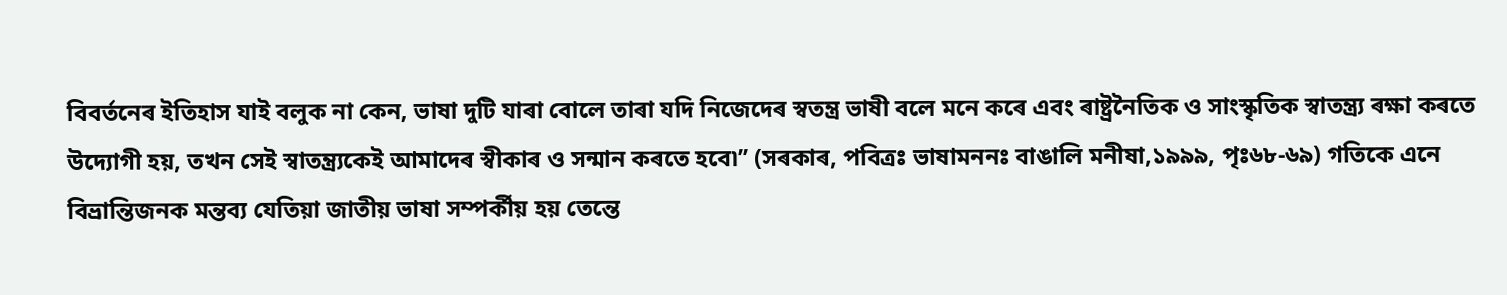বিবৰ্তনেৰ ইতিহাস যাই বলুক না কেন, ভাষা দুটি যাৰা বোলে তাৰা যদি নিজেদেৰ স্বতন্ত্ৰ ভাষী বলে মনে কৰে এবং ৰাষ্ট্ৰনৈতিক ও সাংস্কৃতিক স্বাতন্ত্ৰ্য ৰক্ষা কৰতে উদ্যোগী হয়, তখন সেই স্বাতন্ত্ৰ্যকেই আমাদেৰ স্বীকাৰ ও সন্মান কৰতে হবে৷’’ (সৰকাৰ, পবিত্ৰঃ ভাষামননঃ বাঙালি মনীষা,১৯৯৯, পৃঃ৬৮-৬৯) গতিকে এনে বিভ্ৰান্তিজনক মন্তব্য যেতিয়া জাতীয় ভাষা সম্পৰ্কীয় হয় তেন্তে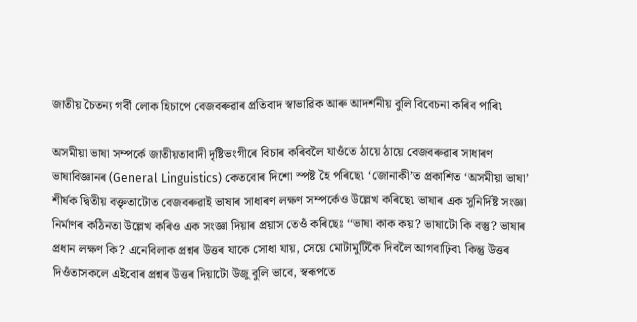জাতীয় চৈতন্য গৰ্বী লোক হিচাপে বেজবৰুৱাৰ প্ৰতিবাদ স্বাভাৱিক আৰু আদৰ্শনীয় বুলি বিবেচনা কৰিব পাৰি৷

অসমীয়া ভাষা সম্পৰ্কে জাতীয়তাবাদী দৃষ্টিভংগীৰে বিচাৰ কৰিবলৈ যাওঁতে ঠায়ে ঠায়ে বেজবৰুৱাৰ সাধাৰণ ভাষাবিজ্ঞানৰ (General Linguistics) কেতবোৰ দিশো স্পষ্ট হৈ পৰিছে৷ ‘জোনাকী’ত প্ৰকাশিত ‘অসমীয়া ভাষা’ শীৰ্ষক দ্বিতীয় বক্তৃতাটোত বেজবৰুৱাই ভাষাৰ সাধাৰণ লক্ষণ সম্পৰ্কেও উল্লেখ কৰিছে৷ ভাষাৰ এক সুনিৰ্দিষ্ট সংজ্ঞা নিৰ্মাণৰ কঠিনতা উল্লেখ কৰিও এক সংজ্ঞা দিয়াৰ প্ৰয়াস তেওঁ কৰিছেঃ ‘‘ভাষা কাক কয়? ভাষাটো কি বস্তু? ভাষাৰ প্ৰধান লক্ষণ কি? এনেবিলাক প্ৰশ্নৰ উত্তৰ যাকে সোধা যায়, সেয়ে মোটামুটিকৈ দিবলৈ আগবাঢ়িব৷ কিন্তু উত্তৰ দিওঁতাসকলে এইবোৰ প্ৰশ্নৰ উত্তৰ দিয়াটো উজু বুলি ভাবে, স্বৰূপতে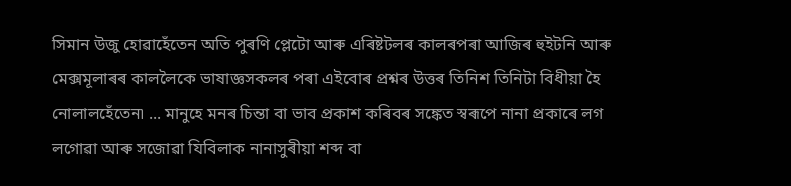সিমান উজু হোৱাহেঁতেন অতি পুৰণি প্লেটো আৰু এৰিষ্টটলৰ কালৰপৰা আজিৰ হুইটনি আৰু মেক্সমূলাৰৰ কাললৈকে ভাষাজ্ঞসকলৰ পৰা এইবোৰ প্ৰশ্নৰ উত্তৰ তিনিশ তিনিটা বিধীয়া হৈ নোলালহেঁতেন৷ ... মানুহে মনৰ চিন্তা বা ভাব প্ৰকাশ কৰিবৰ সঙ্কেত স্বৰূপে নানা প্ৰকাৰে লগ লগোৱা আৰু সজোৱা যিবিলাক নানাসুৰীয়া শব্দ বা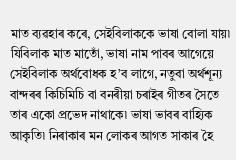মাত ব্যৱহাৰ কৰে, সেইবিলাককে ভাষা বোলা যায়৷ যিবিলাক মাত মাতোঁ, ভাষা নাম পাবৰ আগেয়ে সেইবিলাক অৰ্থবোধক হ’ব লাগে, নতুবা অৰ্থশূন্য বান্দৰৰ কিচিমিচি বা বনৰীয়া চৰাইৰ গীতৰ সৈতে তাৰ একো প্ৰভেদ নাথাকে৷ ভাষা ভাবৰ বাহ্যিক আকৃতি৷ নিৰাকাৰ মন লোকৰ আগত সাকাৰ হৈ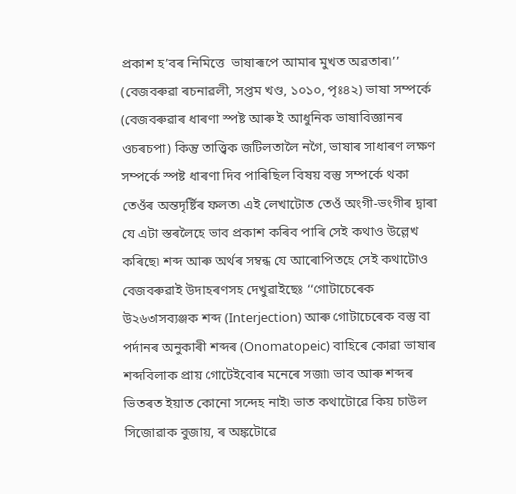প্ৰকাশ হ’বৰ নিমিত্তে  ভাষাৰূপে আমাৰ মুখত অৱতাৰ৷’’ (বেজবৰুৱা ৰচনাৱলী, সপ্তম খণ্ড, ১০১০, পৃঃ৪২) ভাষা সম্পৰ্কে (বেজবৰুৱাৰ ধাৰণা স্পষ্ট আৰু ই আধুনিক ভাষাবিজ্ঞানৰ ওচৰচপা) কিন্তু তাত্ত্বিক জটিলতালৈ নগৈ, ভাষাৰ সাধাৰণ লক্ষণ সম্পৰ্কে স্পষ্ট ধাৰণা দিব পাৰিছিল বিষয় বস্তু সম্পৰ্কে থকা তেওঁৰ অন্তদৃৰ্ষ্টিৰ ফলত৷ এই লেখাটোত তেওঁ অংগী-ভংগীৰ দ্বাৰা যে এটা স্তৰলৈহে ভাব প্ৰকাশ কৰিব পাৰি সেই কথাও উল্লেখ কৰিছে৷ শব্দ আৰু অৰ্থৰ সম্বন্ধ যে আৰোপিতহে সেই কথাটোও বেজবৰুৱাই উদাহৰণসহ দেখুৱাইছেঃ ‘‘গোটাচেৰেক উ২৬৩াসব্যঞ্জক শব্দ (Interjection) আৰু গোটাচেৰেক বস্তু বা পৰ্দানৰ অনুকাৰী শব্দৰ (Onomatopeic) বাহিৰে কোৱা ভাষাৰ শব্দবিলাক প্ৰায় গোটেইবোৰ মনেৰে সজা৷ ভাব আৰু শব্দৰ ভিতৰত ইয়াত কোনো সন্দেহ নাই৷ ভাত কথাটোৱে কিয় চাউল সিজোৱাক বুজায়, ৰ অঙ্কটোৱে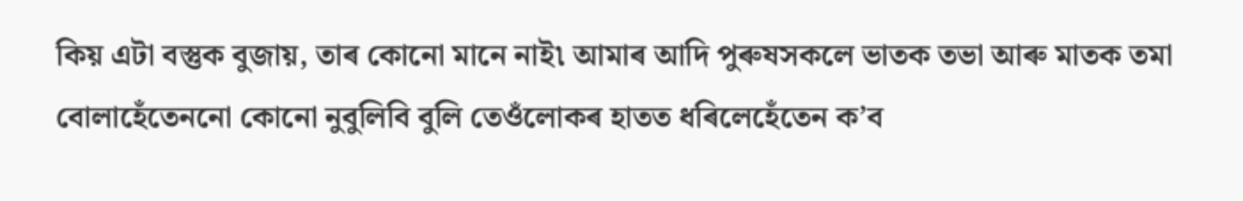কিয় এটা বস্তুক বুজায়, তাৰ কোনো মানে নাই৷ আমাৰ আদি পুৰুষসকলে ভাতক তভা আৰু মাতক তমা বোলাহেঁতেননো কোনো নুবুলিবি বুলি তেওঁলোকৰ হাতত ধৰিলেহেঁতেন ক’ব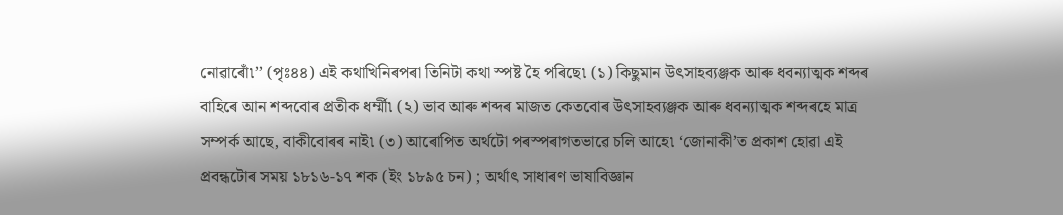নোৱাৰোঁ৷’’ (পৃঃ৪৪) এই কথাখিনিৰপৰা তিনিটা কথা স্পষ্ট হৈ পৰিছে৷ (১) কিছুমান উৎসাহব্যঞ্জক আৰু ধবন্যাত্মক শব্দৰ বাহিৰে আন শব্দবোৰ প্ৰতীক ধৰ্ম্মী৷ (২) ভাব আৰু শব্দৰ মাজত কেতবোৰ উৎসাহব্যঞ্জক আৰু ধবন্যাত্মক শব্দৰহে মাত্ৰ সম্পৰ্ক আছে, বাকীবোৰৰ নাই৷ (৩) আৰোপিত অৰ্থটো পৰস্পৰাগতভাৱে চলি আহে৷ ‘জোনাকী’ত প্ৰকাশ হোৱা এই প্ৰবন্ধটোৰ সময় ১৮১৬-১৭ শক (ইং ১৮৯৫ চন) ; অৰ্থাৎ সাধাৰণ ভাষাবিজ্ঞান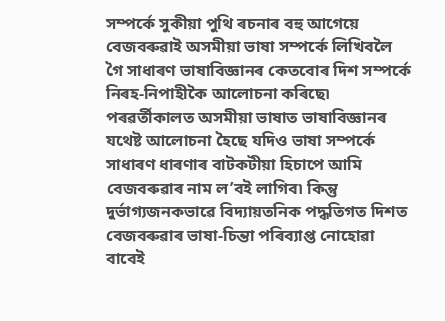সম্পৰ্কে সুকীয়া পুথি ৰচনাৰ বহু আগেয়ে বেজবৰুৱাই অসমীয়া ভাষা সম্পৰ্কে লিখিবলৈ গৈ সাধাৰণ ভাষাবিজ্ঞানৰ কেতবোৰ দিশ সম্পৰ্কে নিৰহ-নিপাহীকৈ আলোচনা কৰিছে৷ পৰৱৰ্তীকালত অসমীয়া ভাষাত ভাষাবিজ্ঞানৰ যথেষ্ট আলোচনা হৈছে যদিও ভাষা সম্পৰ্কে সাধাৰণ ধাৰণাৰ বাটকটীয়া হিচাপে আমি বেজবৰুৱাৰ নাম ল’বই লাগিব৷ কিন্তু দুৰ্ভাগ্যজনকভাৱে বিদ্যায়তনিক পদ্ধতিগত দিশত বেজবৰুৱাৰ ভাষা-চিন্তা পৰিব্যাপ্ত নোহোৱা বাবেই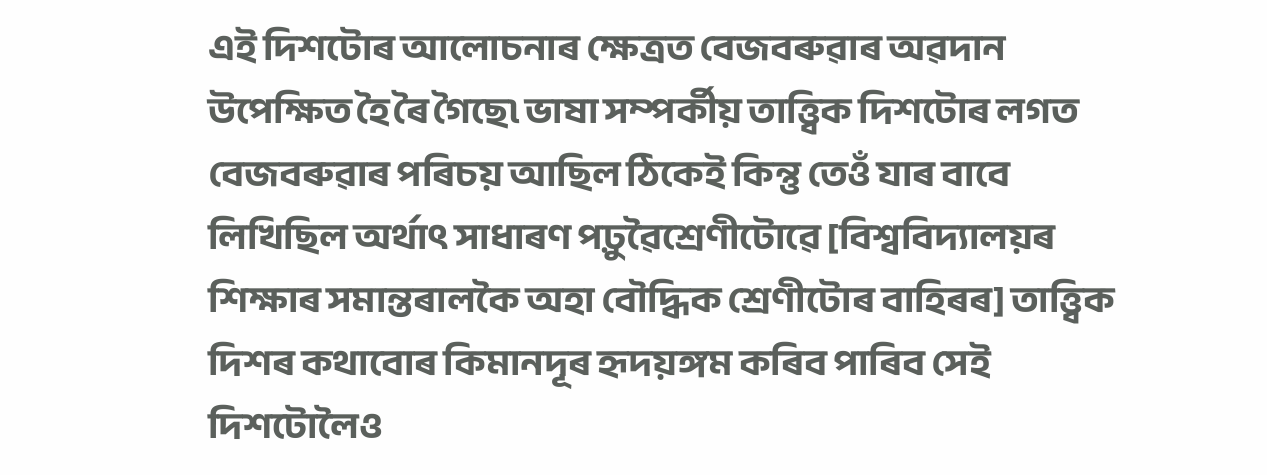এই দিশটোৰ আলোচনাৰ ক্ষেত্ৰত বেজবৰুৱাৰ অৱদান উপেক্ষিত হৈ ৰৈ গৈছে৷ ভাষা সম্পৰ্কীয় তাত্ত্বিক দিশটোৰ লগত বেজবৰুৱাৰ পৰিচয় আছিল ঠিকেই কিন্তু তেওঁ যাৰ বাবে লিখিছিল অৰ্থাৎ সাধাৰণ পঢ়ুৱৈশ্ৰেণীটোৱে [বিশ্ববিদ্যালয়ৰ শিক্ষাৰ সমান্তৰালকৈ অহা বৌদ্ধিক শ্ৰেণীটোৰ বাহিৰৰ] তাত্ত্বিক দিশৰ কথাবোৰ কিমানদূৰ হৃদয়ঙ্গম কৰিব পাৰিব সেই দিশটোলৈও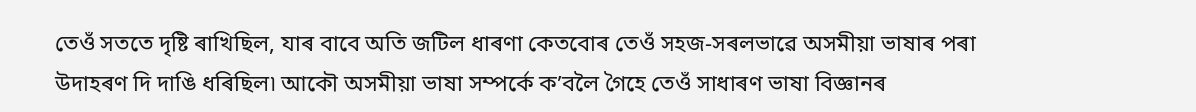তেওঁ সততে দৃষ্টি ৰাখিছিল, যাৰ বাবে অতি জটিল ধাৰণা কেতবোৰ তেওঁ সহজ-সৰলভাৱে অসমীয়া ভাষাৰ পৰা উদাহৰণ দি দাঙি ধৰিছিল৷ আকৌ অসমীয়া ভাষা সম্পৰ্কে ক’বলৈ গৈহে তেওঁ সাধাৰণ ভাষা বিজ্ঞানৰ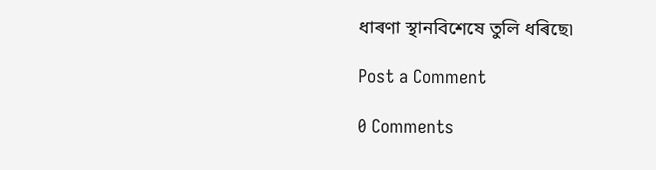ধাৰণা স্থানবিশেষে তুলি ধৰিছে৷

Post a Comment

0 Comments